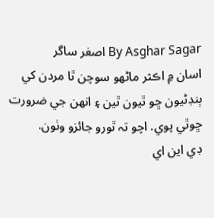By Asghar Sagar اصغر ساگر
اسان ۾ اڪثر ماڻهو سوچن ٿا مردن کي ٻنڊڻيون ڇو ٿيون ٿين ۽ انهن جي ضرورت ڇوٿي پوي. اچو تہ ٿورو جائزو وٺون.
ڊي اين اي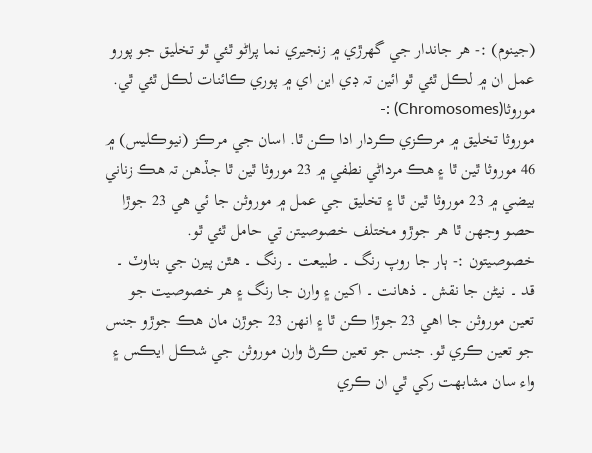(جينوم) :- ھر جاندار جي گهرڙي ۾ زنجيري نما پراڻو ٿئي ٿو تخليق جو پورو عمل ان ۾ لڪل ٿئي ٿو ائين تہ ڊي اين اي ۾ پوري ڪائنات لڪل ٿئي ٿي.
موروثا(Chromosomes) :-
موروثا تخليق ۾ مرڪزي ڪردار ادا ڪن ٿا. اسان جي مرڪز (نيوڪليس) ۾ 46 موروثا ٿين ٿا ۽ ھڪ مرداڻي نطفي ۾ 23 موروثا ٿين ٿا جڏھن تہ ھڪ زناني بيضي ۾ 23 موروثا ٿين ٿا ۽ تخليق جي عمل ۾ موروثن جا ئي ھي 23 جوڙا حصو وجهن ٿا ھر جوڙو مختلف خصوصيتن تي حامل ٿئي ٿو.
خصوصيتون :- ٻار جا روپ رنگ ۔ طبيعت ۔ رنگ ۔ ھٿن پيرن جي بناوٽ ۔ قد ۔ نيڻن جا نقش ۔ ذھانت ۔ اکين ۽ وارن جا رنگ ۽ ھر خصوصيت جو تعين موروثن جا اھي 23 جوڙا ڪن ٿا ۽ انهن 23 جوڙن مان ھڪ جوڙو جنس جو تعين ڪري ٿو. جنس جو تعين ڪرڻ وارن موروثن جي شڪل ايڪس ۽ واء سان مشابھت رکي ٿي ان ڪري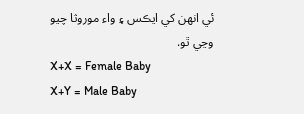ئي انهن کي ايڪس ۽ واء موروثا چيو وڃي ٿو.
X+X = Female Baby
X+Y = Male Baby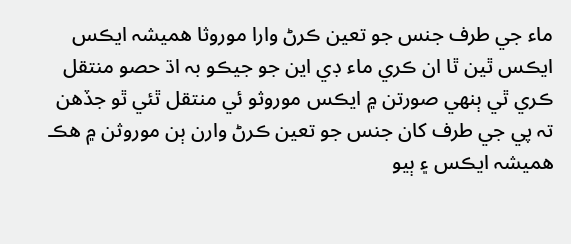ماء جي طرف جنس جو تعين ڪرڻ وارا موروثا ھميشہ ايڪس ايڪس ٿين ٿا ان ڪري ماء ڊي اين جو جيڪو بہ اڌ حصو منتقل ڪري ٿي ٻنهي صورتن ۾ ايڪس موروثو ئي منتقل ٿئي ٿو جڏھن تہ پي جي طرف کان جنس جو تعين ڪرڻ وارن ٻن موروثن ۾ ھڪ ھميشہ ايڪس ۽ ٻيو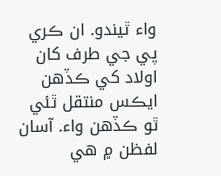واء ٿيندو. ان ڪري پي جي طرف کان اولاد کي ڪڏھن ايڪس منتقل ٿئي ٿو ڪڏھن واء. آسان لفظن ۾ ھي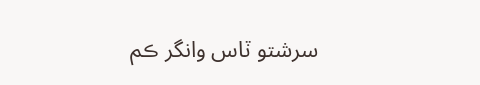سرشتو ٽاس وانگر ڪم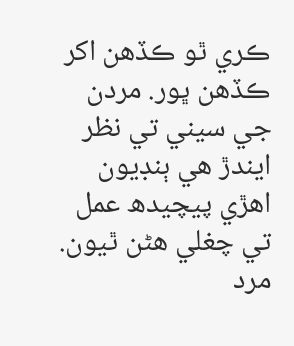ڪري ٿو ڪڏھن اکر ڪڏھن ڀور. مردن جي سيني تي نظر ايندڙ ھي ٻنڊيون اھڙي پيچيدھ عمل تي چغلي ھڻن ٿيون.
مرد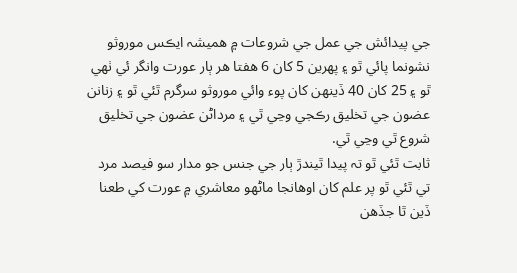جي پيدائش جي عمل جي شروعات ۾ ھميشہ ايڪس موروثو نشونما پائي ٿو ۽ پھرين 5 کان 6 ھفتا ھر ٻار عورت وانگر ئي ٺھي ٿو ۽ 25 کان 40 ڏينھن کان پوء وائي موروثو سرگرم ٿئي ٿو ۽ زنانن عضون جي تخليق رڪجي وڃي ٿي ۽ مرداڻن عضون جي تخليق شروع ٿي وڃي ٿي.
ثابت ٿئي ٿو تہ پيدا ٿيندڙ ٻار جي جنس جو مدار سو فيصد مرد تي ٿئي ٿو پر علم کان اوھانجا ماڻھو معاشري ۾ عورت کي طعنا ڏين ٿا جڏھن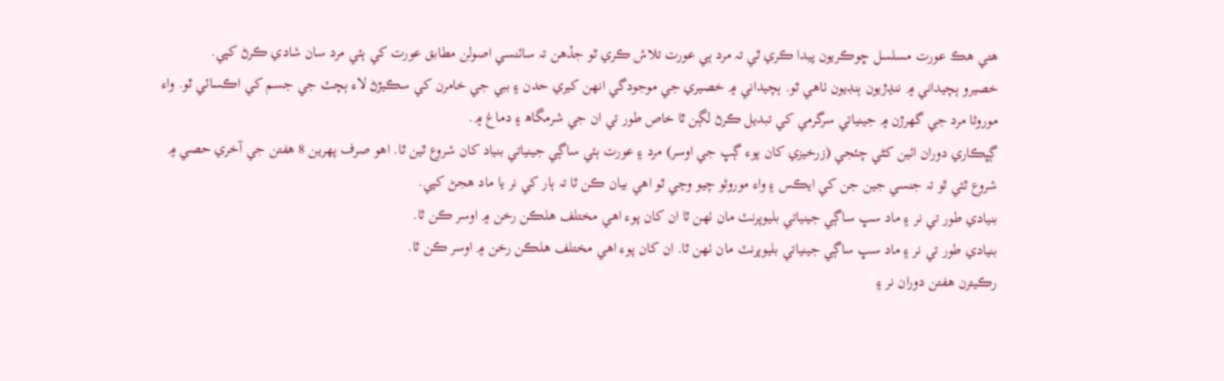ھتي ھڪ عورت مسلسل ڇوڪريون پيدا ڪري ٿي تہ مرد ٻي عورت تلاش ڪري ٿو جڏھن تہ سائنسي اصولن مطابق عورت کي ٻئي مرد سان شادي ڪرڻ کپي.
خصيرو ٻچيداني ۾ ننڍڙيون ٻنڊيون ٺاھي ٿو. ٻچيداني ۾ خصيري جي موجودگي انهن کيري حدن ۽ ببي جي خامرن کي سڪيڙڻ لاء ٻچٽ جي جسم کي اڪسائي ٿو. واء موروثا مرد جي گهرڙن ۾ جينياتي سرگرمي کي تبديل ڪرڻ لڳن ٿا خاص طور تي ان جي شرمگاھ ۽ دماغ ۾.
ڳڀڪاري دوران ائين کڻي چئجي (زرخيزي کان پوء ڳڀ جي اوسر) مرد ۽ عورت ٻئي ساڳي جينياتي بنياد کان شروع ٿين ٿا. اھو صرف پھرين 8 ھفتن جي آخري حصي ۾ شروع ٿئي ٿو تہ جنسي جين جن کي ايڪس ۽ واء موروثو چيو وڃي ٿو اھي بيان ڪن ٿا تہ ٻار کي نر يا ماد ھجڻ کپي.
بنيادي طور تي نر ۽ ماد سڀ ساڳي جينياتي بليوپرنٽ مان ٺھن ٿا ان کان پوء اھي مختلف ھلڪن رخن ۾ اوسر ڪن ٿا.
بنيادي طور تي نر ۽ ماد سڀ ساڳي جينياتي بليوپرنٽ مان ٺھن ٿا. ان کان پوء اھي مختلف ھلڪن رخن ۾ اوسر ڪن ٿا.
رڪيترن ھفتن دوران نر ۽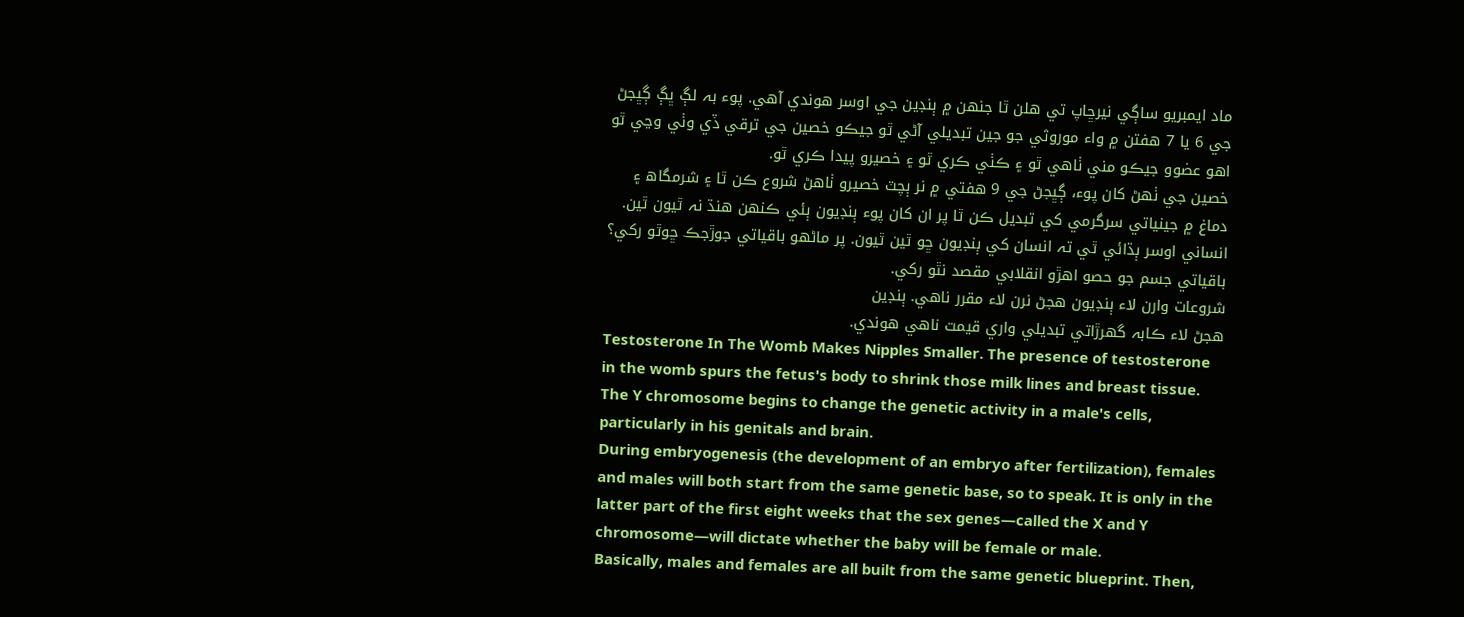ماد ايمبريو ساڳي نيرڇاپ تي ھلن ٿا جنھن ۾ ٻنڊين جي اوسر ھوندي آھي. پوء بہ لڳ ڀڳ ڳڀجڻ جي 6 يا 7 ھفتن ۾ واء موروثي جو جين تبديلي آڻي ٿو جيڪو خصين جي ترقي ڏي وٺي وڃي ٿو اھو عضوو جيڪو مني ٺاھي ٿو ۽ ڪٺي ڪري ٿو ۽ خصيرو پيدا ڪري ٿو.
خصين جي ٺھڻ کان پوء، ڳڀجڻ جي 9 ھفتي ۾ نر ٻچٽ خصيرو ٺاھڻ شروع ڪن ٿا ۽ شرمگاھ ۽ دماغ ۾ جينياتي سرگرمي کي تبديل ڪن ٿا پر ان کان پوء ٻنڊيون ٻئي ڪنھن ھنڌ نہ ٿيون ٿين.
انساني اوسر ٻڌائي ٿي تہ انسان کي ٻنڊيون ڇو ٿين ٿيون. پر ماڻھو باقياتي جوڙجڪ ڇوٿو رکي؟ باقياتي جسم جو حصو اھڙو انقلابي مقصد نٿو رکي.
شروعات وارن لاء ٻنڊيون ھجڻ نرن لاء مقرر ناھي. ٻنڊين
ھجڻ لاء ڪابہ گهرڙاتي تبديلي واري قيمت ناھي ھوندي.
Testosterone In The Womb Makes Nipples Smaller. The presence of testosterone in the womb spurs the fetus's body to shrink those milk lines and breast tissue. The Y chromosome begins to change the genetic activity in a male's cells, particularly in his genitals and brain.
During embryogenesis (the development of an embryo after fertilization), females and males will both start from the same genetic base, so to speak. It is only in the latter part of the first eight weeks that the sex genes—called the X and Y chromosome—will dictate whether the baby will be female or male.
Basically, males and females are all built from the same genetic blueprint. Then,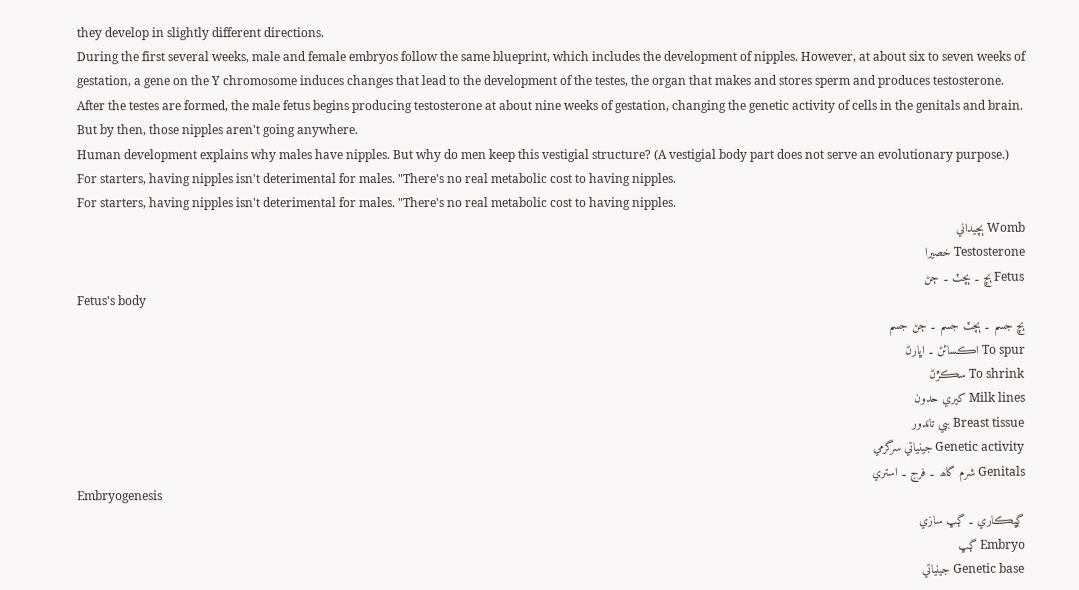they develop in slightly different directions.
During the first several weeks, male and female embryos follow the same blueprint, which includes the development of nipples. However, at about six to seven weeks of gestation, a gene on the Y chromosome induces changes that lead to the development of the testes, the organ that makes and stores sperm and produces testosterone.
After the testes are formed, the male fetus begins producing testosterone at about nine weeks of gestation, changing the genetic activity of cells in the genitals and brain. But by then, those nipples aren't going anywhere.
Human development explains why males have nipples. But why do men keep this vestigial structure? (A vestigial body part does not serve an evolutionary purpose.)
For starters, having nipples isn't deterimental for males. "There's no real metabolic cost to having nipples.
For starters, having nipples isn't deterimental for males. "There's no real metabolic cost to having nipples.
Womb ٻچيداني
Testosterone خصيرا
Fetus ٻچ ۔ ٻچٽ ۔ ڄڻ
Fetus's body
ٻچ جسم ۔ ٻچٽ جسم ۔ ڄڻ جسم
To spur اڪسائڻ ۔ اڀارڻ
To shrink سڪڙڻ
Milk lines کيري حدون
Breast tissue ببي تاندور
Genetic activity جينياتي سرگرمي
Genitals شرم گاھ ۔ فرج ۔ استري
Embryogenesis
ڳڀڪاري ۔ ڳڀ سازي
Embryo ڳڀ
Genetic base جينياتي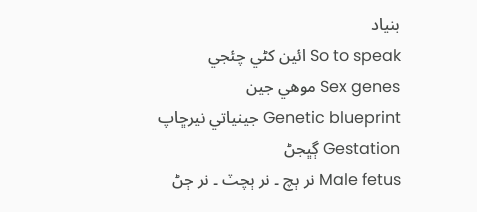بنياد
So to speak ائين کڻي چئجي
Sex genes موھي جين
Genetic blueprint جينياتي نيرڇاپ
Gestation ڳڀجڻ
Male fetus نر ٻچ ۔ نر ٻچٽ ۔ نر ڄڻ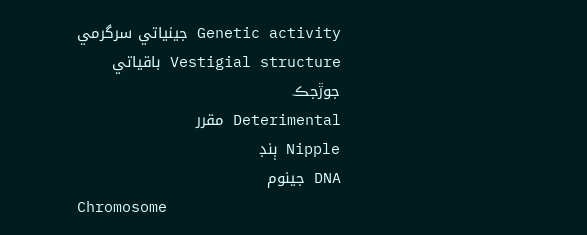Genetic activity جينياتي سرگرمي
Vestigial structure باقياتي جوڙجڪ
Deterimental مقرر
Nipple ٻنڊ
DNA جينوم
Chromosome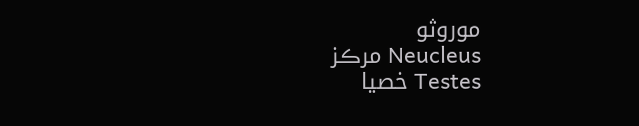موروثو
Neucleus مرڪز
Testes خصيا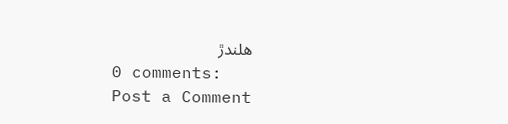ھلندڙ
0 comments:
Post a Comment